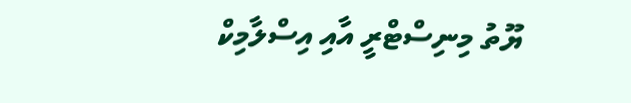ޔޫތު މިނިސްޓްރީ އާއި އިސްލާމިކް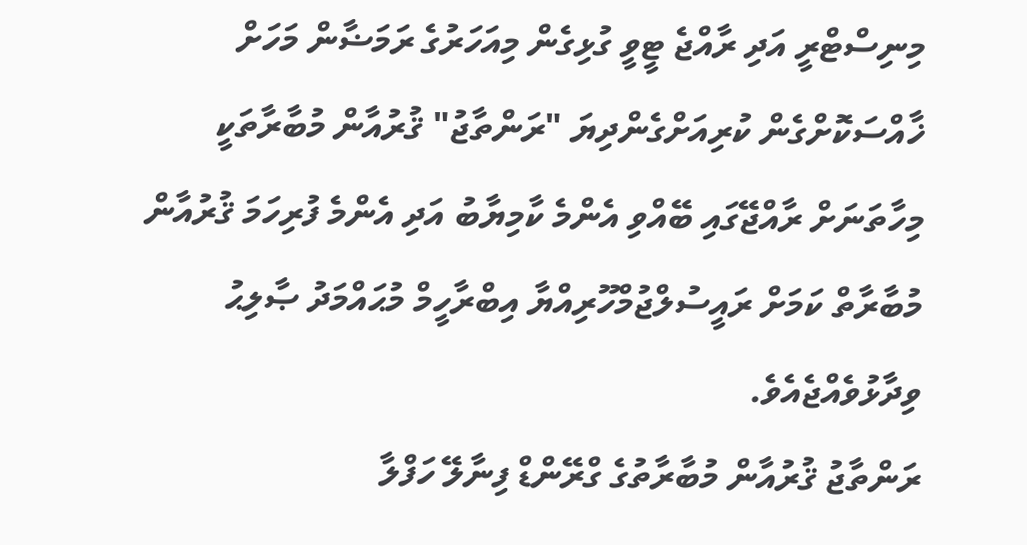މިނިސްޓްރީ އަދި ރާއްޖެ ޓީވީ ގުޅިގެން މިއަހަރުގެ ރަމަޟާން މަހަށް ޚާއްސަކޮށްގެން ކުރިއަށްގެންދިޔަ "ރަންތާޖު" ޤުރުއާން މުބާރާތަކީ މިހާތަނަށް ރާއްޖޭގައި ބޭއްވި އެންމެ ކާމިޔާބު އަދި އެންމެ ފުރިހަމަ ޤުރުއާން މުބާރާތް ކަމަށް ރައީސުލްޖުމްހޫރިއްޔާ އިބްރާހީމް މުޙައްމަދު ޞާލިޙު ވިދާޅުވެއްޖެއެވެ.
ރަންތާޖު ޤުރުއާން މުބާރާތުގެ ގްރޭންޑް ފިނާލޭ ހަފްލާ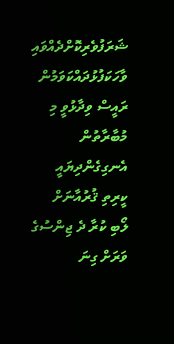ޝަރަފުވެރިކޮށްދެއްވައި ވާހަކަފުޅުދައްކަވަމުން ރައީސް ވިދާޅުވީ މި މުބާރާތުން އެނގިގެންދިޔައީ ކީރިތި ޤުރުއާނަށް ލޯބި ކުރާ ދެ ޖިންސުގެ ވަރަށް ގިނަ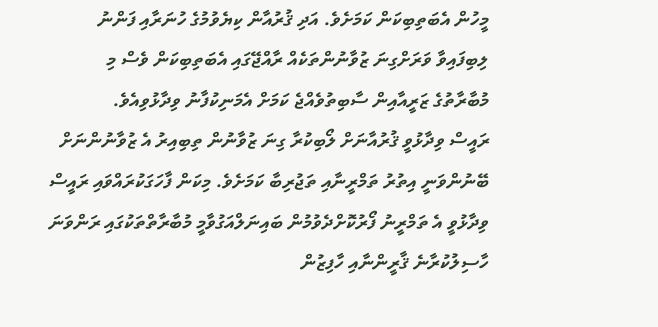މީހުން އެބަތިބިކަން ކަމަށެވެ. އަދި ޤުރުއާން ކިޔެވުމުގެ ހުނަރާއި ފަންނު ލިބިފައިވާ ވަރަށްގިނަ ޒުވާނުންތަކެއް ރާއްޖޭގައި އެބަތިބިކަން ވެސް މި މުބާރާތުގެ ޒަރީއާއިން ސާބިތުވެއްޖެ ކަމަށް އެމަނިކުފާނު ވިދާޅުވިއެވެ.
ރައީސް ވިދާޅުވީ ޤުރުއާނަށް ލޯބިކުރާ ގިނަ ޒުވާނުން ތިބިއިރު އެ ޒުވާނުންނަށް ބޭނުންވަނީ އިތުރު ތަމްރީނާއި ތަޖުރިބާ ކަމަށެވެ. މިކަން ފާހަގަކުރައްވައި ރައީސް ވިދާޅުވީ އެ ތަމްރީނު ފޯރުކޮށްދެވުމުން ބައިނަލްއަގުވާމީ މުބާރާތްތަކުގައި ރަންވަނަ ހާސިލުކުރާނެ ޤާރީންނާއި ހާފިޒުން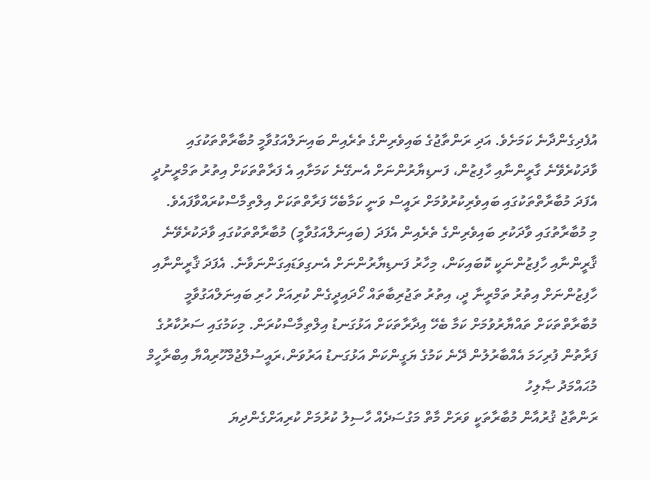އުފެދިގެންދާނެ ކަމަށެވެ. އަދި ރަންތާޖުގެ ބައިވެރިންގެ ތެރެއިން ބައިނަލްއަގުވާމީ މުބާރާތްތަކުގައި ވާދަކުރެވޭނެ ގާރީންނާއި ހާފިޒުން، ފަނޑިޔާރުންނަށް އެނގޭނެ ކަމަށާއި އެ ފަރާތްތަކަށް އިތުރު ތަމްރީނުދީ އެފަދަ މުބާރާތްތަކުގައި ބައިވެރިކުރުވުމަށް ރައީސް ވަނީ ކަމާބެހޭ ފަރާތްތަކަށް އިލްތިމާސްކުރައްވާފައެވެ.
މި މުބާރާތުގައި ވާދަކުރި ބައިވެރިންގެ ތެރެއިން އެފަދަ (ބައިނަލްއަގުވާމީ) މުބާރާތްތަކުގައި ވާދަކުރެވޭނެ ޤާރީންނާއި ހާފިޒުންނަކީ ކޮބައިކަން، މިހާރު ފަނޑިޔާރުންނަށް އެނގިވަޑައިގަންނަވާނެ. އެފަދަ ޤާރީންނާއި ހާފިޒުންނަށް އިތުރު ތަމްރީނާ ދީ، އިތުރު ތަޖުރިބާތައް ހޯދައިދީގެން ކުރިއަށް ހުރި ބައިނަލްއަގުވާމީ މުބާރާތްތަކަށް ތައްޔާރުވުމަށް ކަމާ ބެހޭ އިދާރާތަކަށް އަޅުގަނޑު އިލްތިމާސްކުރަން. މިކަމުގައި ސަރުކާރުގެ ފަރާތުން ފުރިހަމަ އެއްބާރުލުން ދޭނެ ކަމުގެ ޔަގީންކަން އަޅުގަނޑު އަރުވަން،ރައީސުލްޖުމްހޫރިއްޔާ އިބްރާހީމް މުޙައްމަދު ޞާލިހު
ރަންތާޖު ޤުރުއާން މުބާރާތަކީ ވަރަށް މާތް މަގުސަދެއް ހާސިލު ކުރުމަށް ކުރިއަށްގެންދިޔަ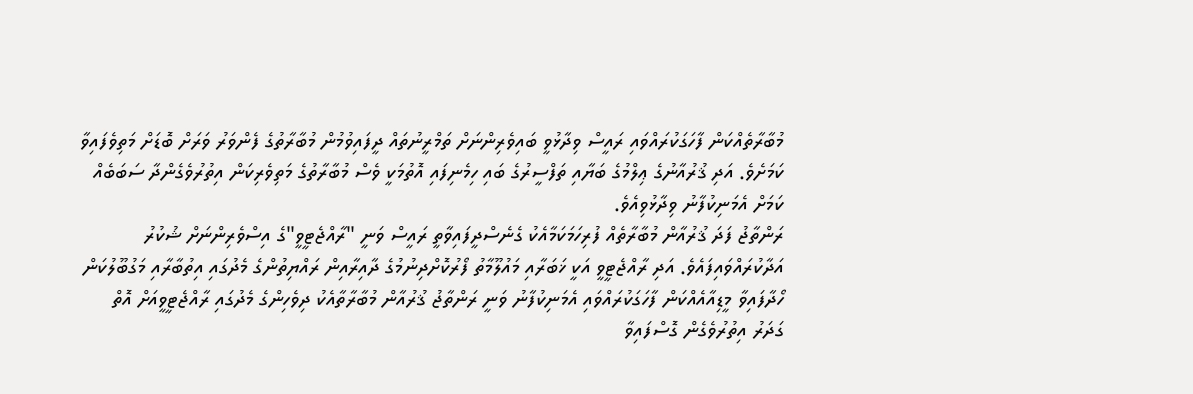މުބާރާތެއްކަން ފާހަގަކުރައްވައި ރައީސް ވިދާޅުވީ ބައިވެރިންނަށް ތަމްރީނުތައް ދީފައިވުމުން މުބާރާތުގެ ފެންވަރު ވަރަށް ބޮޑަށް މަތިވެފައިވާ ކަމަށެވެ. އަދި ޤުރުއާނުގެ ޢިލްމުގެ ބަޔާއި ތަފްސީރުގެ ބައި ހިމެނިފައި އޮތުމަކީ ވެސް މުބާރާތުގެ މަތިވެރިކަން އިތުރުވެގެންދާ ސަބަބެއް ކަމަށް އެމަނިކުފާނު ވިދާޅުވިއެވެ.
ރަންތާޖު ފަދަ ޤުރުއާން މުބާރާތެއް ފުރިހަމަކަމާއެކު ގެނެސްދީފައިވާތީ ރައީސް ވަނީ "ރާއްޖެޓީވީ"ގެ އިސްވެރިންނަށް ޝުކުރު އަދާކުރައްވައިފައެވެ. އަދި ރާއްޖެޓީވީ އަކީ ޚަބަރާއި މައުލޫމާތު ފޯރުކޮށްދިނުމުގެ ދާއިރާއިން ރައްޔިތުންގެ މެދުގައި އިތުބާރާއި މަގުބޫލުކަން ހޯދާފައިވާ މީޑިއާއެއްކަން ފާހަގަކުރައްވައި އެމަނިކުފާނު ވަނީ ރަންތާޖު ޤުރުއާން މުބާރާތާއެކު ދިވެހިންގެ މެދުގައި ރާއްޖެޓީވީއަށް އޮތް ގަދަރު އިތުރުވެގެން ގޮސްފައިވާ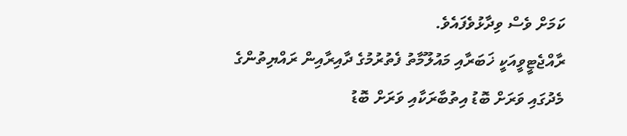ކަމަށް ވެސް ވިދާޅުވެފައެވެ.
ރާއްޖެޓީވީއަކީ ޚަބަރާއި މައުލޫމާތު ފެތުރުމުގެ ދާއިރާއިން ރައްޔިތުންގެ މެދުގައި ވަރަށް ބޮޑު އިތުބާރަކާއި ވަރަށް ބޮޑު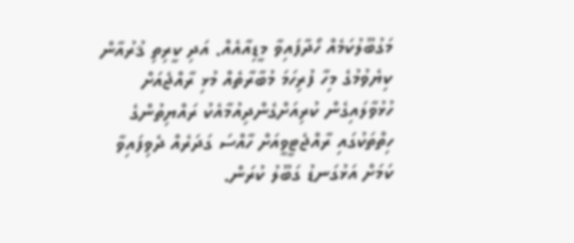މަގުބޫލުކަމެއް ހޯދާފައިވާ މީޑިއާއެއް. އަދި ކީރިތި ޤުރުއާން ކިޔެވުމުގެ މިހާ ފުރިހަމަ މުބާރާތެއް މުޅި ރާއްޖެއަށް ހުޅުވާލައިގެން ކުރިއަށްގެންދިއުމާއެކު ރައްޔިތުންގެ ހިތްތަކުގައި ރާއްޖެޓީވީއަށް ހާއްސަ ގަދަރެއް ދެވިފައިވާ ކަމަށް އަޅުގަނޑު ގަބޫލު ކުރަން.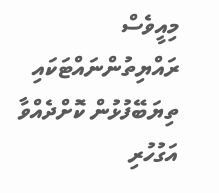މިއީވެސް ރައްޔިތުންނައްޓަކައި ތިޔަބޭފުޅުން ކޮށްދެއްވާ އަގުހުރި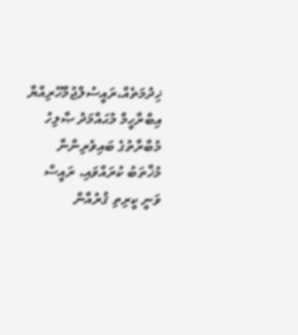ޚިދުމަތެއް،ރައީސުލްޖުމްހޫރިއްޔާ އިބްރާހީމް މުޙައްމަދު ޞާލިހު
މުބާރާތުގެ ބައިވެރިންނާ މުޚާތަބު ކުރައްވައި، ރައީސް ވަނީ ކީރިތި ޤުރުއާން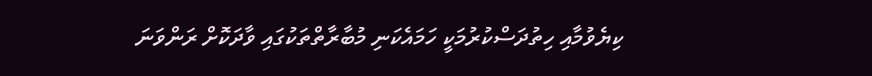ކިޔެވުމާއި ހިތުދަސްކުރުމަކީ ހަމައެކަނި މުބާރާތްތަކުގައި ވާދަކޮށް ރަންވަނަ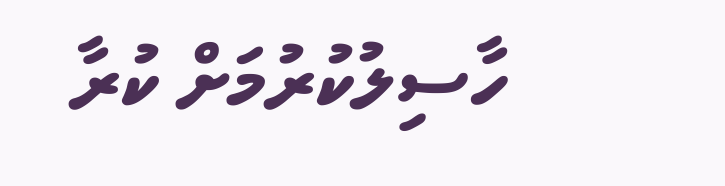ހާސިލުކުރުމަށް ކުރާ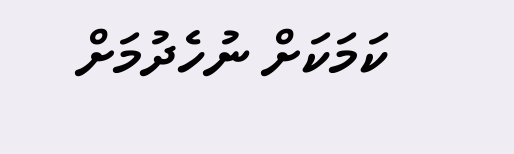ކަމަކަށް ނުހެދުމަށް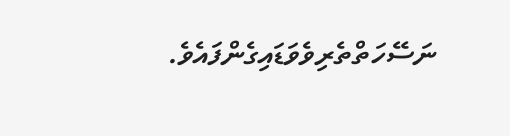ނަސޭހަތްތެރިވެވަޑައިގެންފައެވެ.